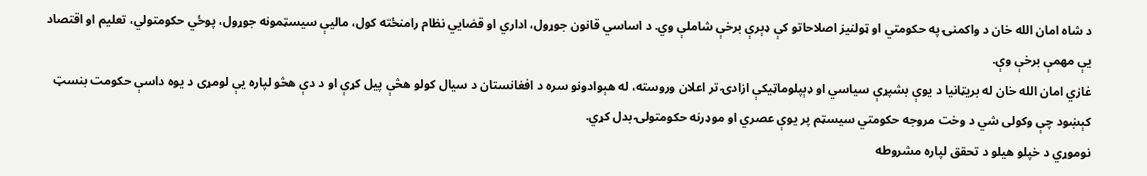د شاه امان الله خان د واکمنۍ په حکومتي او ټولنیز اصلاحاتو کې ډېرې برخې شاملې وي. د اساسي قانون جوړول، اداري او قضايي نظام رامنځته کول، مالیې سیسټمونه جوړول، پوځي حکومتولي، تعلیم او اقتصاد یې مهمې برخې وې.
غازي امان الله خان له بریټانیا د یوې بشپړې سیاسي او ډېپلوماټیکې ازادۍ تر اعلان وروسته، له هېوادونو سره د افغانستان د سیال کولو هڅې پیل کړې او د دې هڅو لپاره یې لومړی د یوه داسې حکومت بنسټ کېښود چې وکولی شي د وخت مروجه حکومتي سیسټم پر یوې عصري او موډرنه حکومتولۍ بدل کړي.
نوموړي د خپلو هیلو د تحقق لپاره مشروطه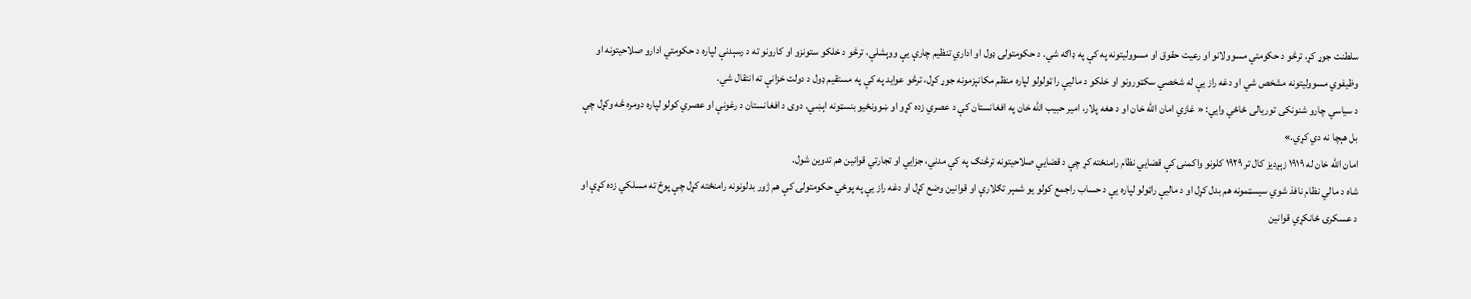سلطنت جوړ کړ، ترڅو د حکومتي مسوولانو او رعیت حقوق او مسوولیتونه په کې په ډاګه شي. د حکومتولۍ ډول او اداري تنظیم چارې یې ووېشلې، ترڅو د خلکو ستونزو او کارونو ته د رسېدنې لپاره د حکومتي ادارو صلاحیتونه او وظیفوي مسوولیتونه مشخص شي او دغه راز یې له شخصي سکټورونو او خلکو د مالیې را ټولولو لپاره منظم مکانېزمونه جوړ کړل، ترڅو عواید په کې په مستقیم ډول د دولت خزانې ته انتقال شي.
د سیاسي چارو شنونکی توریالی ځاځي وايي: « غازي امان الله خان او د هغه پلار، امیر حبیب الله خان په افغانستان کې د عصري زده کړو او ښوونځیو بنسټونه اېښي. دوی د افغانستان د رغونې او عصري کولو لپاره دومره څه وکړل چې بل هېچا نه دي کړي.»
امان الله خان له ۱۹۱۹ زېږدیز کال تر ۱۹۲۹ کلونو واکمنۍ کې قضايي نظام رامنځته کړ چې د قضایي صلاحیتونه ترڅنګ په کې مدني، جزايي او تجارتي قوانین هم تدوین شول.
شاه د مالي نظام نافذ شوي سیسټمونه هم بدل کړل او د مالیې راټولو لپاره یې د حساب راجمع کولو یو شمېر تګلارې او قوانین وضع کړل او دغه راز یې په پوځي حکومتولۍ کې هم ژور بدلونونه رامنځته کړل چې پوځ ته مسلکي زده کړې او د عسکرۍ ځانکړي قوانین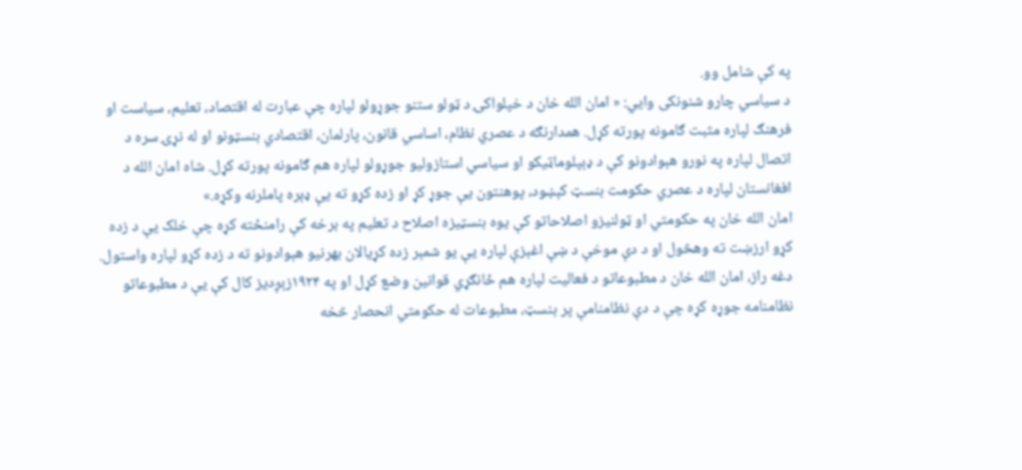په کې شامل وو.
د سیاسي چارو شنونکی وايي: « امان الله خان د خپلواکۍ د ټولو ستنو جوړولو لپاره چې عبارت له اقتصاد، تعلیم، سیاست او فرهنګ لپاره مثبت ګامونه پورته کړل. همدارنګه د عصري نظام، اساسي قانون، پارلمان، اقتصادي بنسټونو او له نړۍ سره د اتصال لپاره په نورو هېوادونو کې د ډېپلوماټیکو او سیاسي استازولیو جوړولو لپاره هم ګامونه پورته کړل. شاه امان الله د افغانستان لپاره د عصري حکومت بنسټ کېښود، پوهنتون یې جوړ کړ او زده کړو ته یې ډېره پاملرنه وکړه.»
امان الله خان په حکومتي او ټولنیزو اصلاحاتو کې یوه بنسټيزه اصلاح د تعلیم په برخه کې رامنځته کړه چې خلک یې د زده کړو ارزښت ته وهڅول او د دې موخې د ښې اغېزې لپاره یې یو شمېر زده کړیالان بهرنیو هېوادونو ته د زده کړو لپاره واستول.
دغه راز، امان الله خان د مطبوعاتو د فعالیت لپاره هم ځانګړي قوانین وضع کړل او په ۱۹۲۴زېږدیز کال کې یې د مطبوعاتو نظامنامه جوړه کړه چې د دې نظامنامې پر بنسټ، مطبوعات له حکومتي انحصار څخه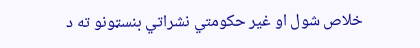خلاص شول او غیر حکومتي نشراتي بنسټونو ته د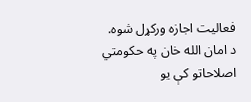فعالیت اجازه ورکړل شوه.
د امان الله خان په حکومتي اصلاحاتو کې یو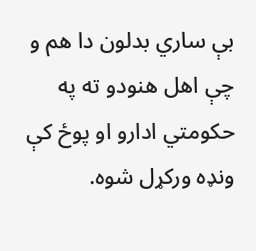بې ساري بدلون دا هم و چې اهل هنودو ته په حکومتي ادارو او پوځ کې ونډه ورکړل شوه.